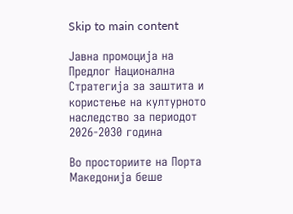Skip to main content

Јавна промоција на Предлог Национална Стратегија за заштита и користење на културното наследство за периодот 2026-2030 година

Во просториите на Порта Македонија беше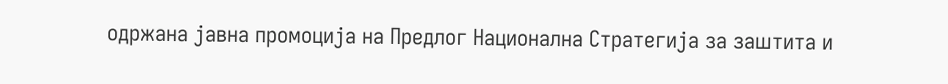одржана јавна промоција на Предлог Национална Стратегија за заштита и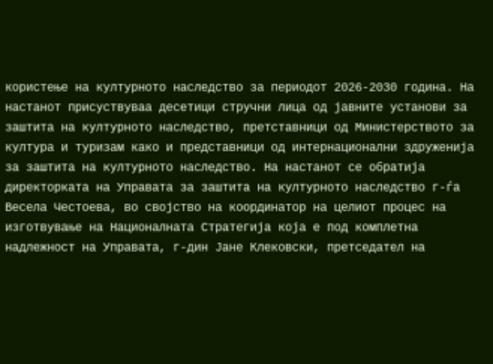користење на културното наследство за периодот 2026-2030 година. На настанот присуствуваа десетици стручни лица од јавните установи за заштита на културното наследство, претставници од Министерството за култура и туризам како и представници од интернационални здруженија за заштита на културното наследство. На настанот се обратија директорката на Управата за заштита на културното наследство г-ѓа Весела Честоева, во својство на координатор на целиот процес на изготвување на Националната Стратегија која е под комплетна надлежност на Управата, г-дин Јане Клековски, претседател на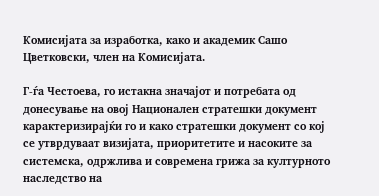Комисијата за изработка, како и академик Сашо Цветковски, член на Комисијата.

Г-ѓа Честоева, го истакна значајот и потребата од донесување на овој Национален стратешки документ карактеризирајќи го и како стратешки документ со кој се утврдуваат визијата, приоритетите и насоките за системска, одржлива и современа грижа за културното наследство на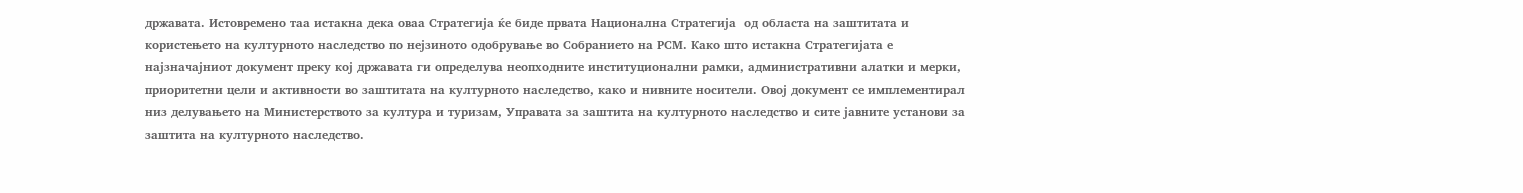државата. Истовремено таа истакна дека оваа Стратегија ќе биде првата Национална Стратегија  од областа на заштитата и користењето на културното наследство по нејзиното одобрување во Собранието на РСМ. Како што истакна Стратегијата е најзначајниот документ преку кој државата ги определува неопходните институционални рамки, административни алатки и мерки, приоритетни цели и активности во заштитата на културното наследство, како и нивните носители. Овој документ се имплементирал низ делувањето на Министерството за култура и туризам, Управата за заштита на културното наследство и сите јавните установи за заштита на културното наследство.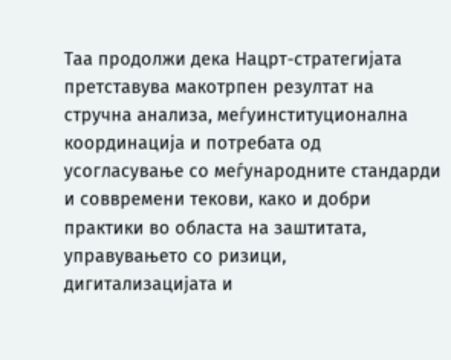Таа продолжи дека Нацрт-стратегијата претставува макотрпен резултат на стручна анализа, меѓуинституционална координација и потребата од усогласување со меѓународните стандарди и соввремени текови, како и добри практики во областа на заштитата, управувањето со ризици, дигитализацијата и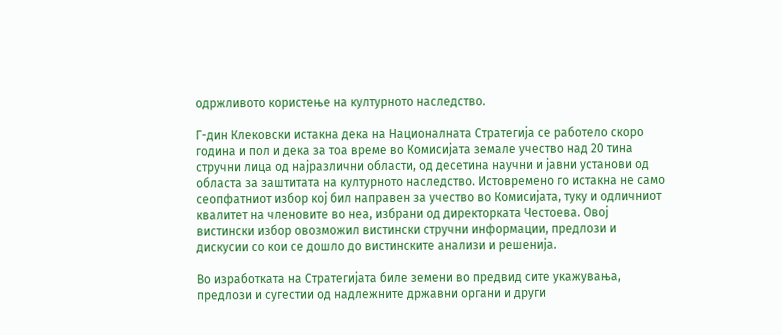одржливото користење на културното наследство.

Г-дин Клековски истакна дека на Националната Стратегија се работело скоро година и пол и дека за тоа време во Комисијата земале учество над 20 тина стручни лица од најразлични области, од десетина научни и јавни установи од областа за заштитата на културното наследство. Истовремено го истакна не само сеопфатниот избор кој бил направен за учество во Комисијата, туку и одличниот квалитет на членовите во неа, избрани од директорката Честоева. Овој вистински избор овозможил вистински стручни информации, предлози и дискусии со кои се дошло до вистинските анализи и решенија.

Во изработката на Стратегијата биле земени во предвид сите укажувања, предлози и сугестии од надлежните државни органи и други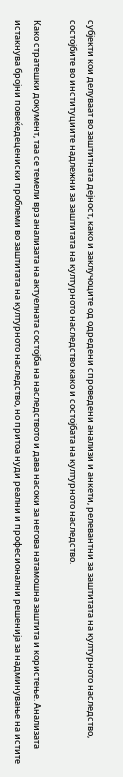субјекти кои делуваат во заштитната дејност, како и заклучоците од одредени спроведени анализи и анкети, релевантни за заштитата на културното наследство, состојбите во институциите надлежни за заштитата на културното наследство како и состојбата на културното наследство.

Како стратешки документ, таа се темели врз анализата на актуелната состојба на наследството и дава насоки за негова натамошна заштита и користење. Анализата истакнува бројни повеќедецениски проблеми во заштитата на културното наследство, но притоа нуди реални и професионални решенија за надминување на истите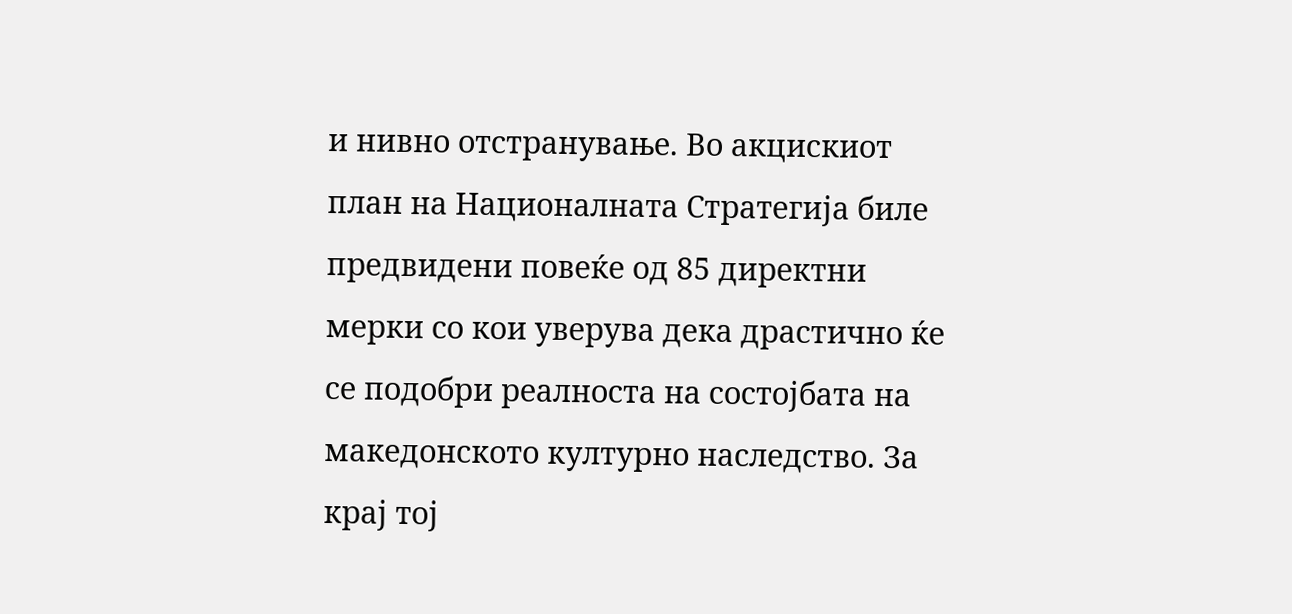и нивно отстранување. Во акцискиот план на Националната Стратегија биле предвидени повеќе од 85 директни мерки со кои уверува дека драстично ќе се подобри реалноста на состојбата на македонското културно наследство. За крај тој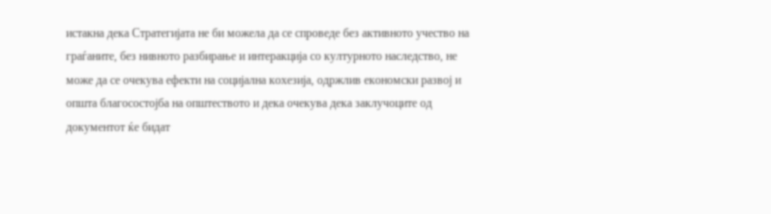истакна дека Стратегијата не би можела да се спроведе без активното учество на граѓаните, без нивното разбирање и интеракција со културното наследство, не може да се очекува ефекти на социјална кохезија, одржлив економски развој и општа благосостојба на општеството и дека очекува дека заклучоците од документот ќе бидат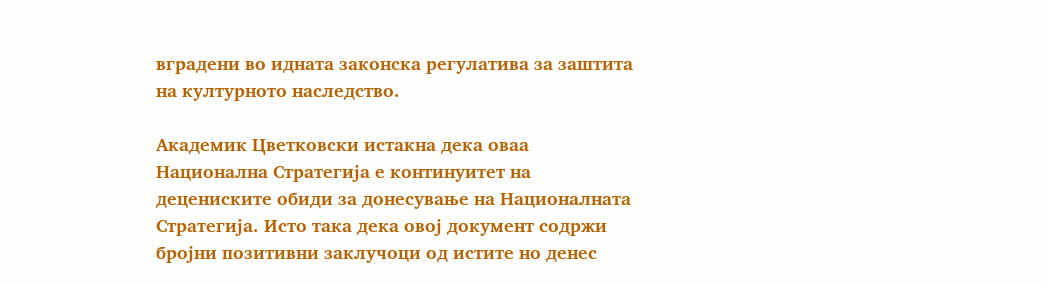вградени во идната законска регулатива за заштита на културното наследство.

Академик Цветковски истакна дека оваа Национална Стратегија е континуитет на децениските обиди за донесување на Националната Стратегија. Исто така дека овој документ содржи бројни позитивни заклучоци од истите но денес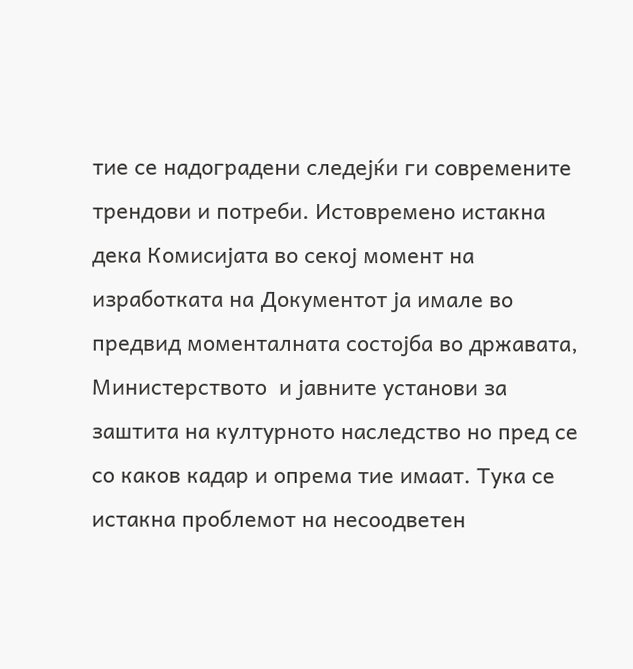тие се надоградени следејќи ги современите трендови и потреби. Истовремено истакна дека Комисијата во секој момент на изработката на Документот ја имале во предвид моменталната состојба во државата, Министерството  и јавните установи за заштита на културното наследство но пред се со каков кадар и опрема тие имаат. Тука се истакна проблемот на несоодветен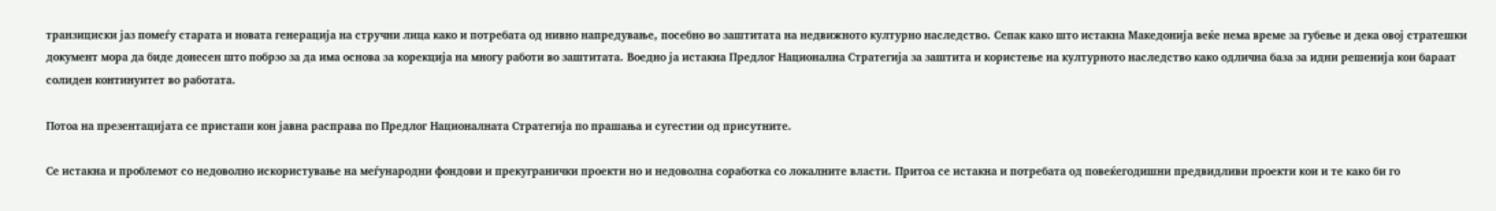транзициски јаз помеѓу старата и новата генерација на стручни лица како и потребата од нивно напредување, посебно во заштитата на недвижното културно наследство. Сепак како што истакна Македонија веќе нема време за губење и дека овој стратешки документ мора да биде донесен што побрзо за да има основа за корекција на многу работи во заштитата. Воедно ја истакна Предлог Национална Стратегија за заштита и користење на културното наследство како одлична база за идни решенија кои бараат солиден континуитет во работата.

Потоа на презентацијата се пристапи кон јавна расправа по Предлог Националната Стратегија по прашања и сугестии од присутните.

Се истакна и проблемот со недоволно искористување на меѓународни фондови и прекугранички проекти но и недоволна соработка со локалните власти. Притоа се истакна и потребата од повеќегодишни предвидливи проекти кои и те како би го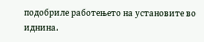подобриле работењето на установите во иднина.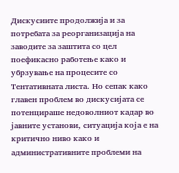Дискусиите продолжија и за потребата за реорганизација на заводите за заштита со цел поефикасно работење како и убрзување на процесите со Тентативната листа. Но сепак како главен проблем во дискусијата се потенцираше недоволниот кадар во јавните установи, ситуација која е на критично ниво како и административните проблеми на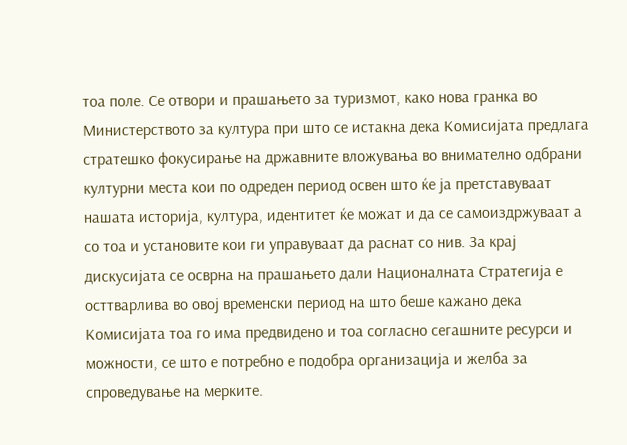тоа поле. Се отвори и прашањето за туризмот, како нова гранка во Министерството за култура при што се истакна дека Комисијата предлага стратешко фокусирање на државните вложувања во внимателно одбрани културни места кои по одреден период освен што ќе ја претставуваат нашата историја, култура, идентитет ќе можат и да се самоиздржуваат а со тоа и установите кои ги управуваат да раснат со нив. За крај дискусијата се осврна на прашањето дали Националната Стратегија е осттварлива во овој временски период на што беше кажано дека Комисијата тоа го има предвидено и тоа согласно сегашните ресурси и можности, се што е потребно е подобра организација и желба за спроведување на мерките.